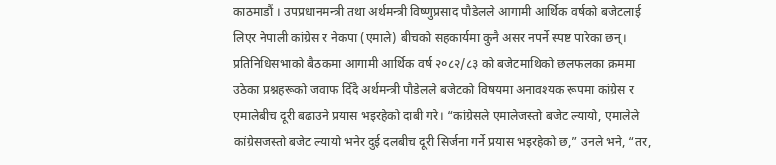काठमाडौं । उपप्रधानमन्त्री तथा अर्थमन्त्री विष्णुप्रसाद पौडेलले आगामी आर्थिक वर्षको बजेटलाई लिएर नेपाली कांग्रेस र नेकपा (एमाले) बीचको सहकार्यमा कुनै असर नपर्ने स्पष्ट पारेका छन्।
प्रतिनिधिसभाको बैठकमा आगामी आर्थिक वर्ष २०८२/८३ को बजेटमाथिको छलफलका क्रममा उठेका प्रश्नहरूको जवाफ दिँदै अर्थमन्त्री पौडेलले बजेटको विषयमा अनावश्यक रूपमा कांग्रेस र एमालेबीच दूरी बढाउने प्रयास भइरहेको दाबी गरे। “कांग्रेसले एमालेजस्तो बजेट ल्यायो, एमालेले कांग्रेसजस्तो बजेट ल्यायो भनेर दुई दलबीच दूरी सिर्जना गर्ने प्रयास भइरहेको छ,” उनले भने, “तर,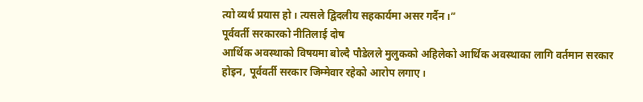त्यो व्यर्थ प्रयास हो। त्यसले द्विदलीय सहकार्यमा असर गर्दैन।”
पूर्ववर्ती सरकारको नीतिलाई दोष
आर्थिक अवस्थाको विषयमा बोल्दै पौडेलले मुलुकको अहिलेको आर्थिक अवस्थाका लागि वर्तमान सरकार होइन, पूर्ववर्ती सरकार जिम्मेवार रहेको आरोप लगाए।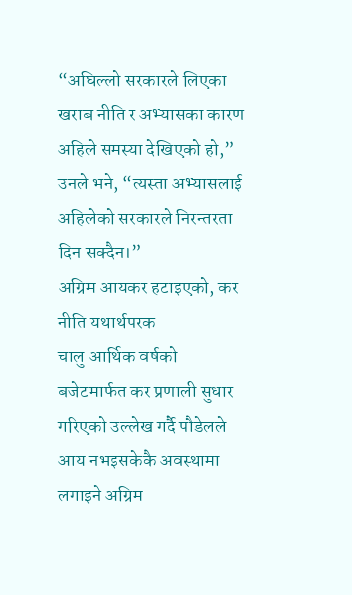“अघिल्लो सरकारले लिएका खराब नीति र अभ्यासका कारण अहिले समस्या देखिएको हो,” उनले भने, “त्यस्ता अभ्यासलाई अहिलेको सरकारले निरन्तरता दिन सक्दैन।”
अग्रिम आयकर हटाइएको, कर नीति यथार्थपरक
चालु आर्थिक वर्षको बजेटमार्फत कर प्रणाली सुधार गरिएको उल्लेख गर्दै पौडेलले आय नभइसकेकै अवस्थामा लगाइने अग्रिम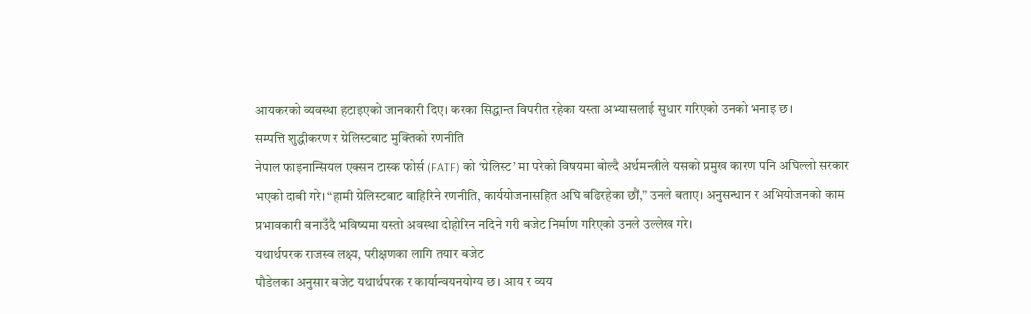आयकरको व्यवस्था हटाइएको जानकारी दिए। करका सिद्धान्त विपरीत रहेका यस्ता अभ्यासलाई सुधार गरिएको उनको भनाइ छ।
सम्पत्ति शुद्धीकरण र ग्रेलिस्टबाट मुक्तिको रणनीति
नेपाल फाइनान्सियल एक्सन टास्क फोर्स (FATF) को ‘ग्रेलिस्ट’ मा परेको विषयमा बोल्दै अर्थमन्त्रीले यसको प्रमुख कारण पनि अघिल्लो सरकार भएको दाबी गरे। “हामी ग्रेलिस्टबाट बाहिरिने रणनीति, कार्ययोजनासहित अघि बढिरहेका छौं,” उनले बताए। अनुसन्धान र अभियोजनको काम प्रभावकारी बनाउँदै भविष्यमा यस्तो अवस्था दोहोरिन नदिने गरी बजेट निर्माण गरिएको उनले उल्लेख गरे।
यथार्थपरक राजस्व लक्ष्य, परीक्षणका लागि तयार बजेट
पौडेलका अनुसार बजेट यथार्थपरक र कार्यान्वयनयोग्य छ। आय र व्यय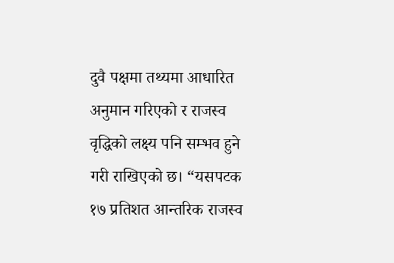दुवै पक्षमा तथ्यमा आधारित अनुमान गरिएको र राजस्व वृद्धिको लक्ष्य पनि सम्भव हुने गरी राखिएको छ। “यसपटक १७ प्रतिशत आन्तरिक राजस्व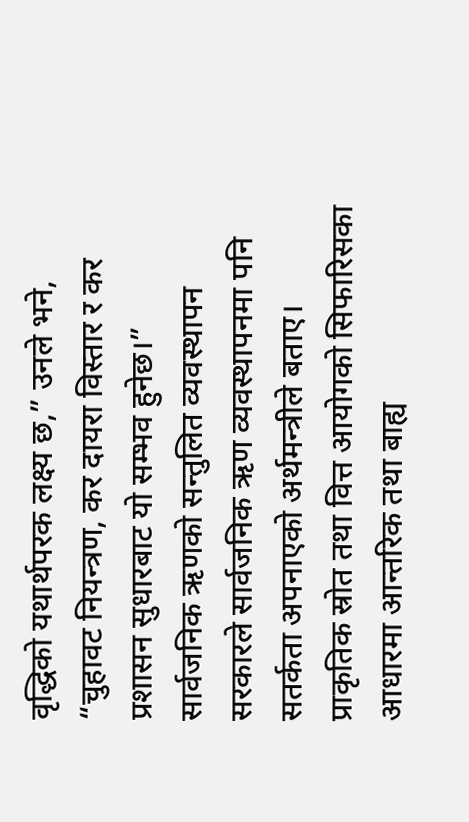वृद्धिको यथार्थपरक लक्ष्य छ,” उनले भने, “चुहावट नियन्त्रण, कर दायरा विस्तार र कर प्रशासन सुधारबाट यो सम्भव हुनेछ।”
सार्वजनिक ऋणको सन्तुलित व्यवस्थापन
सरकारले सार्वजनिक ऋण व्यवस्थापनमा पनि सतर्कता अपनाएको अर्थमन्त्रीले बताए। प्राकृतिक स्रोत तथा वित्त आयोगको सिफारिसका आधारमा आन्तरिक तथा बाह्य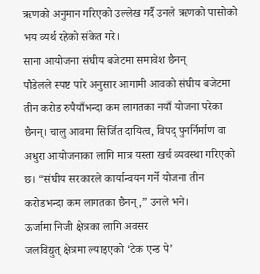ऋणको अनुमान गरिएको उल्लेख गर्दै उनले ऋणको पासोको भय व्यर्थ रहेको संकेत गरे।
साना आयोजना संघीय बजेटमा समावेश छैनन्
पौडेलले स्पष्ट पारे अनुसार आगामी आवको संघीय बजेटमा तीन करोड रुपैयाँभन्दा कम लागतका नयाँ योजना परेका छैनन्। चालु आवमा सिर्जित दायित्व, विपद् पुनर्निर्माण वा अधुरा आयोजनाका लागि मात्र यस्ता खर्च व्यवस्था गरिएको छ। “संघीय सरकारले कार्यान्वयन गर्ने योजना तीन करोडभन्दा कम लागतका छैनन्,” उनले भने।
ऊर्जामा निजी क्षेत्रका लागि अवसर
जलविद्युत् क्षेत्रमा ल्याइएको ‘टेक एन्ड पे’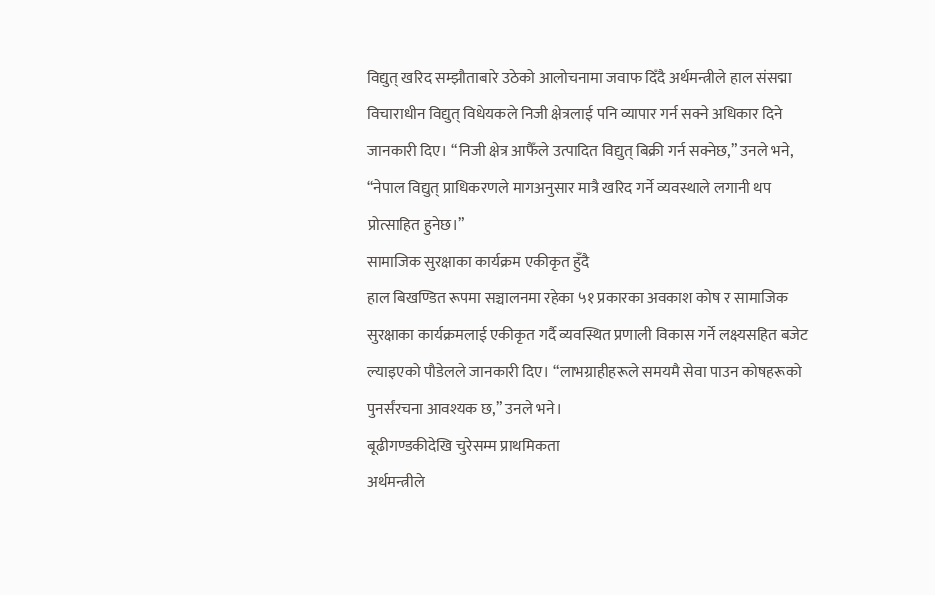विद्युत् खरिद सम्झौताबारे उठेको आलोचनामा जवाफ दिँदै अर्थमन्त्रीले हाल संसद्मा विचाराधीन विद्युत् विधेयकले निजी क्षेत्रलाई पनि व्यापार गर्न सक्ने अधिकार दिने जानकारी दिए। “निजी क्षेत्र आफैँले उत्पादित विद्युत् बिक्री गर्न सक्नेछ,” उनले भने, “नेपाल विद्युत् प्राधिकरणले मागअनुसार मात्रै खरिद गर्ने व्यवस्थाले लगानी थप प्रोत्साहित हुनेछ।”
सामाजिक सुरक्षाका कार्यक्रम एकीकृत हुँदै
हाल बिखण्डित रूपमा सञ्चालनमा रहेका ५१ प्रकारका अवकाश कोष र सामाजिक सुरक्षाका कार्यक्रमलाई एकीकृत गर्दै व्यवस्थित प्रणाली विकास गर्ने लक्ष्यसहित बजेट ल्याइएको पौडेलले जानकारी दिए। “लाभग्राहीहरूले समयमै सेवा पाउन कोषहरूको पुनर्संरचना आवश्यक छ,” उनले भने।
बूढीगण्डकीदेखि चुरेसम्म प्राथमिकता
अर्थमन्त्रीले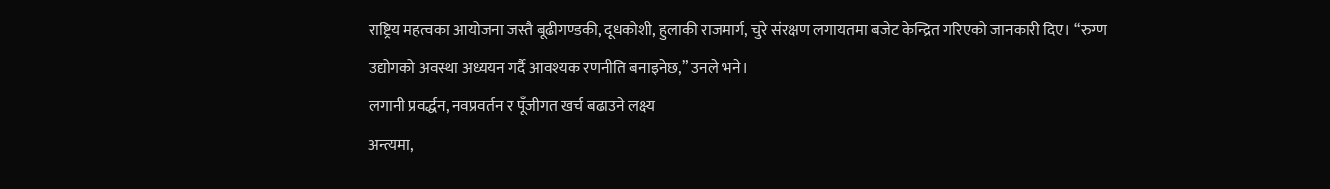राष्ट्रिय महत्वका आयोजना जस्तै बूढीगण्डकी, दूधकोशी, हुलाकी राजमार्ग, चुरे संरक्षण लगायतमा बजेट केन्द्रित गरिएको जानकारी दिए। “रुग्ण उद्योगको अवस्था अध्ययन गर्दै आवश्यक रणनीति बनाइनेछ,” उनले भने।
लगानी प्रवर्द्धन, नवप्रवर्तन र पूँजीगत खर्च बढाउने लक्ष्य
अन्त्यमा,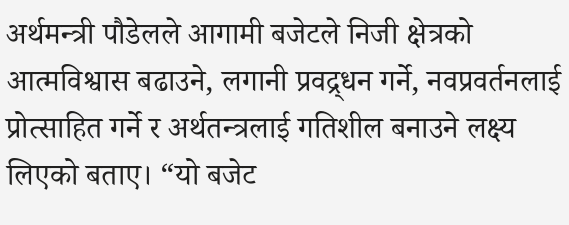अर्थमन्त्री पौडेलले आगामी बजेटले निजी क्षेत्रको आत्मविश्वास बढाउने, लगानी प्रवद्र्धन गर्ने, नवप्रवर्तनलाई प्रोत्साहित गर्ने र अर्थतन्त्रलाई गतिशील बनाउने लक्ष्य लिएको बताए। “यो बजेट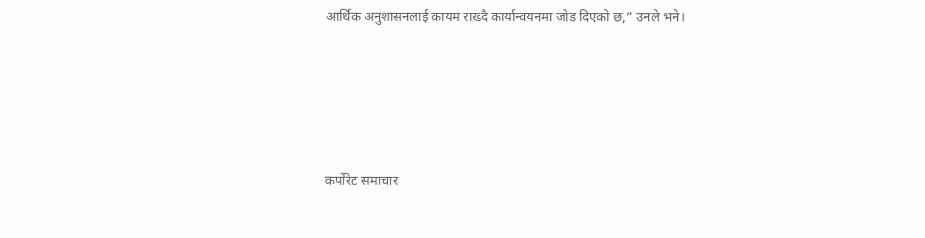आर्थिक अनुशासनलाई कायम राख्दै कार्यान्वयनमा जोड दिएको छ,” उनले भने।







कर्पोरेट समाचार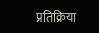प्रतिक्रिया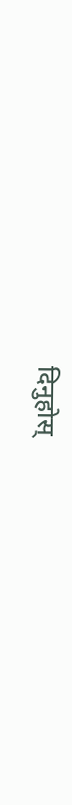दिनुहोस्